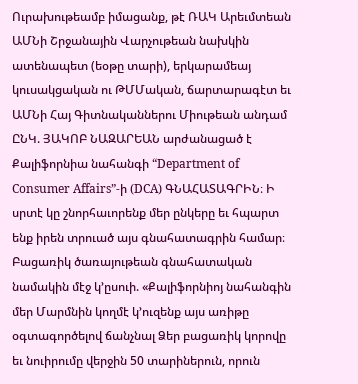Ուրախութեամբ իմացանք, թէ ՌԱԿ Արեւմտեան ԱՄՆի Շրջանային Վարչութեան նախկին ատենապետ (եօթը տարի), երկարամեայ կուսակցական ու ԹՄՄական, ճարտարագէտ եւ ԱՄՆի Հայ Գիտնականներու Միութեան անդամ ԸՆԿ. ՅԱԿՈԲ ՆԱԶԱՐԵԱՆ արժանացած է Քալիֆորնիա նահանգի “Department of Consumer Affairs”-ի (DCA) ԳՆԱՀԱՏԱԳՐԻՆ։ Ի սրտէ կը շնորհաւորենք մեր ընկերը եւ հպարտ ենք իրեն տրուած այս գնահատագրին համար։
Բացառիկ ծառայութեան գնահատական նամակին մէջ կ՚ըսուի. «Քալիֆորնիոյ նահանգին մեր Մարմնին կողմէ կ՚ուզենք այս առիթը օգտագործելով ճանչնալ Ձեր բացառիկ կորովը եւ նուիրումը վերջին 50 տարիներուն, որուն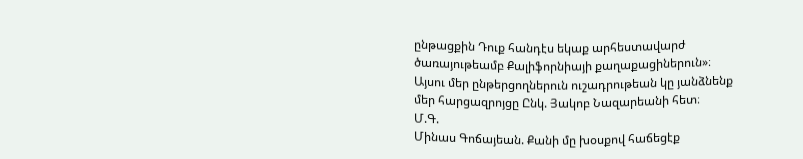ընթացքին Դուք հանդէս եկաք արհեստավարժ ծառայութեամբ Քալիֆորնիայի քաղաքացիներուն»։
Այսու մեր ընթերցողներուն ուշադրութեան կը յանձնենք մեր հարցազրոյցը Ընկ. Յակոբ Նազարեանի հետ։
Մ.Գ.
Մինաս Գոճայեան. Քանի մը խօսքով հաճեցէք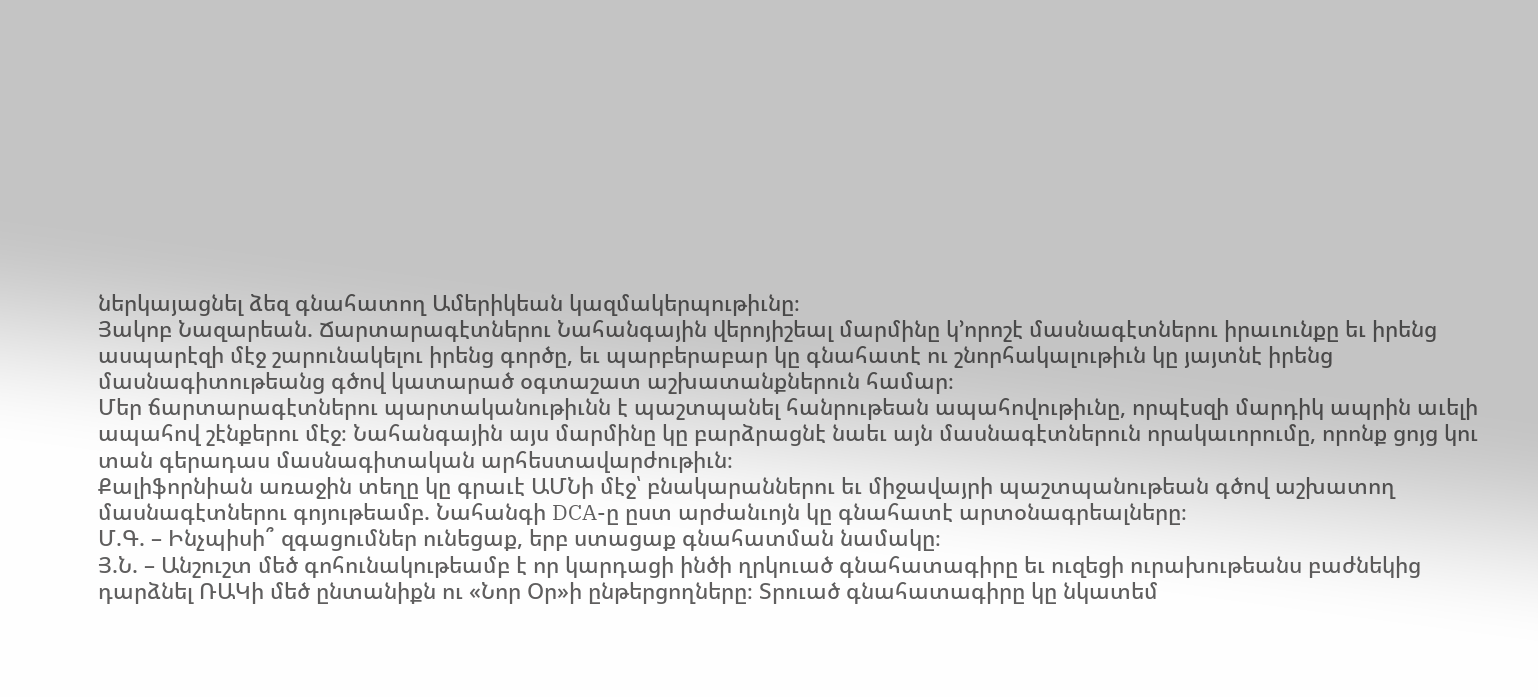ներկայացնել ձեզ գնահատող Ամերիկեան կազմակերպութիւնը։
Յակոբ Նազարեան. Ճարտարագէտներու Նահանգային վերոյիշեալ մարմինը կ՚որոշէ մասնագէտներու իրաւունքը եւ իրենց ասպարէզի մէջ շարունակելու իրենց գործը, եւ պարբերաբար կը գնահատէ ու շնորհակալութիւն կը յայտնէ իրենց մասնագիտութեանց գծով կատարած օգտաշատ աշխատանքներուն համար։
Մեր ճարտարագէտներու պարտականութիւնն է պաշտպանել հանրութեան ապահովութիւնը, որպէսզի մարդիկ ապրին աւելի ապահով շէնքերու մէջ։ Նահանգային այս մարմինը կը բարձրացնէ նաեւ այն մասնագէտներուն որակաւորումը, որոնք ցոյց կու տան գերադաս մասնագիտական արհեստավարժութիւն։
Քալիֆորնիան առաջին տեղը կը գրաւէ ԱՄՆի մէջ՝ բնակարաններու եւ միջավայրի պաշտպանութեան գծով աշխատող մասնագէտներու գոյութեամբ. Նահանգի DCA-ը ըստ արժանւոյն կը գնահատէ արտօնագրեալները։
Մ.Գ. – Ինչպիսի՞ զգացումներ ունեցաք, երբ ստացաք գնահատման նամակը։
Յ.Ն. – Անշուշտ մեծ գոհունակութեամբ է որ կարդացի ինծի ղրկուած գնահատագիրը եւ ուզեցի ուրախութեանս բաժնեկից դարձնել ՌԱԿի մեծ ընտանիքն ու «Նոր Օր»ի ընթերցողները։ Տրուած գնահատագիրը կը նկատեմ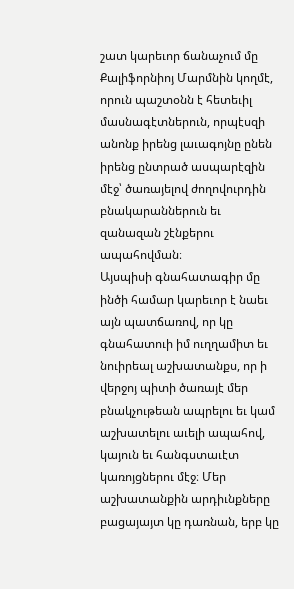շատ կարեւոր ճանաչում մը Քալիֆորնիոյ Մարմնին կողմէ, որուն պաշտօնն է հետեւիլ մասնագէտներուն, որպէսզի անոնք իրենց լաւագոյնը ընեն իրենց ընտրած ասպարէզին մէջ՝ ծառայելով ժողովուրդին բնակարաններուն եւ զանազան շէնքերու ապահովման։
Այսպիսի գնահատագիր մը ինծի համար կարեւոր է նաեւ այն պատճառով, որ կը գնահատուի իմ ուղղամիտ եւ նուիրեալ աշխատանքս, որ ի վերջոյ պիտի ծառայէ մեր բնակչութեան ապրելու եւ կամ աշխատելու աւելի ապահով, կայուն եւ հանգստաւէտ կառոյցներու մէջ։ Մեր աշխատանքին արդիւնքները բացայայտ կը դառնան, երբ կը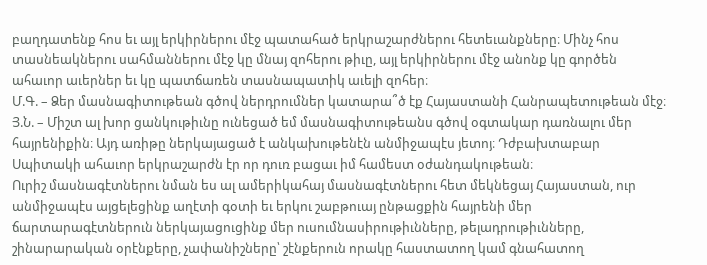բաղդատենք հոս եւ այլ երկիրներու մէջ պատահած երկրաշարժներու հետեւանքները։ Մինչ հոս տասնեակներու սահմաններու մէջ կը մնայ զոհերու թիւը, այլ երկիրներու մէջ անոնք կը գործեն ահաւոր աւերներ եւ կը պատճառեն տասնապատիկ աւելի զոհեր։
Մ.Գ. – Ձեր մասնագիտութեան գծով ներդրումներ կատարա՞ծ էք Հայաստանի Հանրապետութեան մէջ։
Յ.Ն. – Միշտ ալ խոր ցանկութիւնը ունեցած եմ մասնագիտութեանս գծով օգտակար դառնալու մեր հայրենիքին։ Այդ առիթը ներկայացած է անկախութենէն անմիջապէս յետոյ։ Դժբախտաբար Սպիտակի ահաւոր երկրաշարժն էր որ դուռ բացաւ իմ համեստ օժանդակութեան։
Ուրիշ մասնագէտներու նման ես ալ ամերիկահայ մասնագէտներու հետ մեկնեցայ Հայաստան, ուր անմիջապէս այցելեցինք աղէտի գօտի եւ երկու շաբթուայ ընթացքին հայրենի մեր ճարտարագէտներուն ներկայացուցինք մեր ուսումնասիրութիւնները, թելադրութիւնները, շինարարական օրէնքերը, չափանիշները՝ շէնքերուն որակը հաստատող կամ գնահատող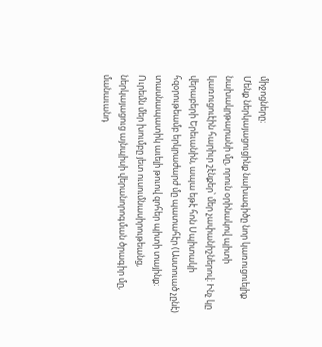միջոցները։
Մենք ներկայացուցինք նախագիծը նոր կառուցուելիք նախակրթարանի մը, որուն օրինակով պիտի կառուցուէին հարիւր շէնքեր՝ մեր չափանիշներով։ Ինչ կը վերաբերի Երեւանին, ապա եթէ հոն Սպիտակի հզօրութեամբ երկրաժարժ մը պատահէր (Աստուած չընէ) տասնապատիկ աւելի թուով զոհեր պիտի տայինք։ Ուրեմն մեր խումբը յետ ուսումնասիրութեանց, ներկայացուց այնպիսի վերանորոգման ծրագիր մը, մանաւանդ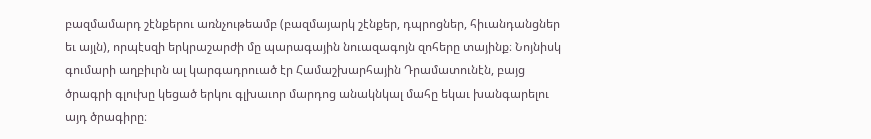բազմամարդ շէնքերու առնչութեամբ (բազմայարկ շէնքեր, դպրոցներ, հիւանդանցներ եւ այլն), որպէսզի երկրաշարժի մը պարագային նուազագոյն զոհերը տայինք։ Նոյնիսկ գումարի աղբիւրն ալ կարգադրուած էր Համաշխարհային Դրամատունէն, բայց ծրագրի գլուխը կեցած երկու գլխաւոր մարդոց անակնկալ մահը եկաւ խանգարելու այդ ծրագիրը։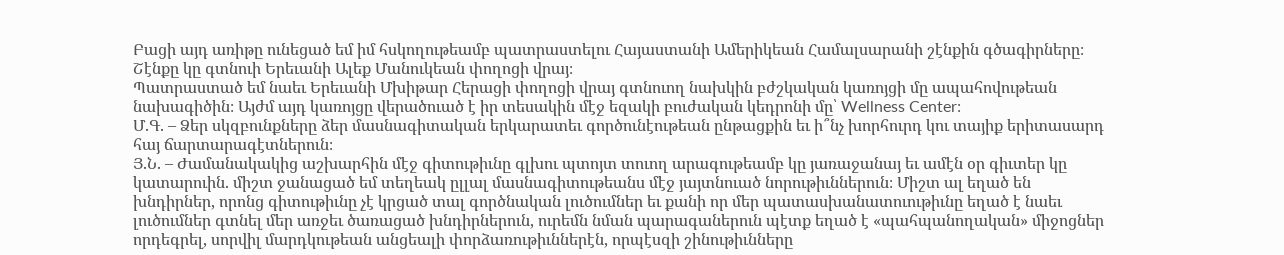Բացի այդ առիթը ունեցած եմ իմ հսկողութեամբ պատրաստելու Հայաստանի Ամերիկեան Համալսարանի շէնքին գծագիրները։ Շէնքը կը գտնուի Երեւանի Ալեք Մանուկեան փողոցի վրայ։
Պատրաստած եմ նաեւ Երեւանի Մխիթար Հերացի փողոցի վրայ գտնուող նախկին բժշկական կառոյցի մը ապահովութեան նախագիծին։ Այժմ այդ կառոյցը վերածուած է իր տեսակին մէջ եզակի բուժական կեդրոնի մը՝ Wellness Center։
Մ.Գ. – Ձեր սկզբունքները ձեր մասնագիտական երկարատեւ գործունէութեան ընթացքին եւ ի՞նչ խորհուրդ կու տայիք երիտասարդ հայ ճարտարագէտներուն։
Յ.Ն. – Ժամանակակից աշխարհին մէջ գիտութիւնը գլխու պտոյտ տուող արագութեամբ կը յառաջանայ եւ ամէն օր գիւտեր կը կատարուին. միշտ ջանացած եմ տեղեակ ըլլալ մասնագիտութեանս մէջ յայտնուած նորութիւններուն։ Միշտ ալ եղած են խնդիրներ, որոնց գիտութիւնը չէ կրցած տալ գործնական լուծումներ եւ քանի որ մեր պատասխանատուութիւնը եղած է նաեւ լուծումներ գտնել մեր առջեւ ծառացած խնդիրներուն, ուրեմն նման պարագաներուն պէտք եղած է «պահպանողական» միջոցներ որդեգրել, սորվիլ մարդկութեան անցեալի փորձառութիւններէն, որպէսզի շինութիւնները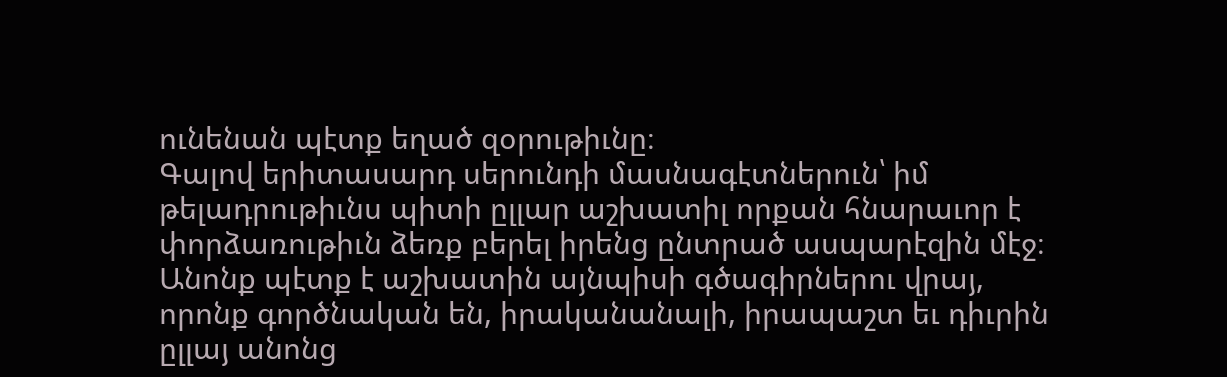ունենան պէտք եղած զօրութիւնը։
Գալով երիտասարդ սերունդի մասնագէտներուն՝ իմ թելադրութիւնս պիտի ըլլար աշխատիլ որքան հնարաւոր է փորձառութիւն ձեռք բերել իրենց ընտրած ասպարէզին մէջ։ Անոնք պէտք է աշխատին այնպիսի գծագիրներու վրայ, որոնք գործնական են, իրականանալի, իրապաշտ եւ դիւրին ըլլայ անոնց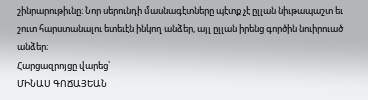շինրարութիւնը։ Նոր սերունդի մասնագէտները պէտք չէ ըլլան նիւթապաշտ եւ շուտ հարստանալու ետեւէն ինկող անձեր, այլ ըլլան իրենց գործին նուիրուած անձեր։
Հարցազրոյցը վարեց՝
ՄԻՆԱՍ ԳՈՃԱՅԵԱՆ